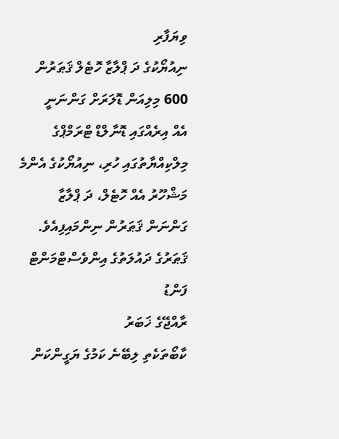ވިޔަފާރި
ނިއުޔޯކުގެ ދަ ޕްލާޒާ ހޮޓެލް ޤަޠަރުން 600 މިލިއަން ޑޮލަރަށް ގަންނަނީ
އެއް އިރެއްގައި ޑޮނާލްޑް ޓްރަމްޕްގެ މިލްކިއްޔާތުގައި ހުރި، ނިއުޔޯކުގެ އެންމެ މަޝްހޫރު އެއް ހޮޓެލް، ދަ ޕްލާޒާ ގަންނަން ޤަޠަރުން ނިންމައިފިއެވެ. ޤަޠަރުގެ ދައުލަތުގެ އިންވެސްޓްމަންޓް ފަންޑު
ރާއްޖޭގެ ޚަބަރު
ކާބޯތަކެތި ލިބޭނެ ކަމުގެ ޔަގީންކަން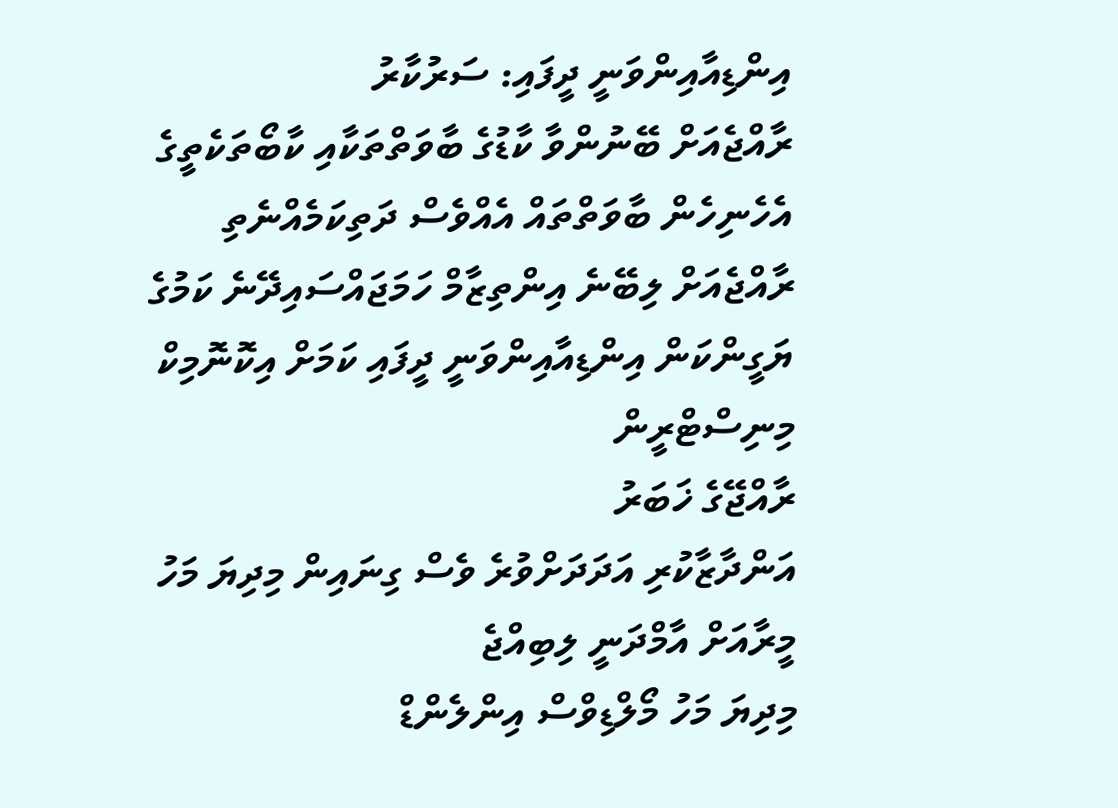އިންޑިއާއިންވަނީ ދީފައި: ސަރުކާރު
ރާއްޖެއަށް ބޭނުންވާ ކާޑުގެ ބާވަތްތަކާއި ކާބޯތަކެތީގެ އެހެނިހެން ބާވަތްތައް އެއްވެސް ދަތިކަމެއްނެތި ރާއްޖެއަށް ލިބޭނެ އިންތިޒާމް ހަމަޖައްސައިދޭނެ ކަމުގެ ޔަގީންކަން އިންޑިއާއިންވަނީ ދީފައި ކަމަށް އިކޮނޮމިކް މިނިސްޓްރީން
ރާއްޖޭގެ ޚަބަރު
އަންދާޒާކުރި އަދަދަށްވުރެ ވެސް ގިނައިން މިދިޔަ މަހު މީރާއަށް އާމްދަނީ ލިބިއްޖެ
މިދިޔަ މަހު މޯލްޑިވްސް އިންލެންޑް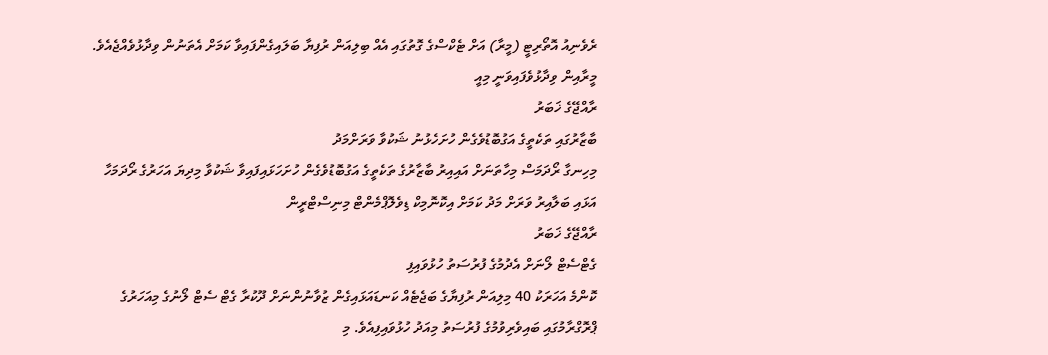ރެވެނިއު އޮތޯރިޓީ (މީރާ) އަށް ޓެކްސްގެ ގޮތުގައި އެއް ބިލިއަން ރުފިޔާ ބަލައިގެންފައިވާ ކަމަށް އެތަނުން ވިދާޅުވެއްޖެއެވެ. މީރާއިން ވިދާޅުވެފައިވަނީ މިއީ
ރާއްޖޭގެ ޚަބަރު
ބާޒާރުގައި ތަކެތީގެ އަގުބޮޑުވެގެން ހުށަހެޅުނު ޝަކުވާ ވަރަށްމަދު
މިހިނގާ ރޯދަމަސް މިހާތަނަށް އައިއިރު ބާޒާރުގެ ތަކެތީގެ އަގުބޮޑުވެގެން ހުށަހަޅައިފައިވާ ޝަކުވާ މިދިޔަ އަހަރުގެ ރޯދަމަހާ އަޅައި ބަލާއިރު ވަރަށް މަދު ކަމަށް އިކޮނޮމިކް ޑިވެލޮޕްމެންޓް މިނިސްޓްރީން
ރާއްޖޭގެ ޚަބަރު
ގެޓްސެޓް ލޯނަށް އެދުމުގެ ފުރުސަތު ހުޅުވައިފި
ކޮންމެ އަހަރަކު 40 މިލިއަން ރުފިޔާގެ ބަޖެޓެއް ކަނޑައަޅައިގެން ޒުވާނުންނަށް ދޫކުރާ ގެޓް ސެޓް ލޯނުގެ މިއަހަރުގެ ޕްރޮގްރާމުގައި ބައިވެރިވުމުގެ ފުރުސަތު މިއަދު ހުޅުވައިފިއެވެ. މި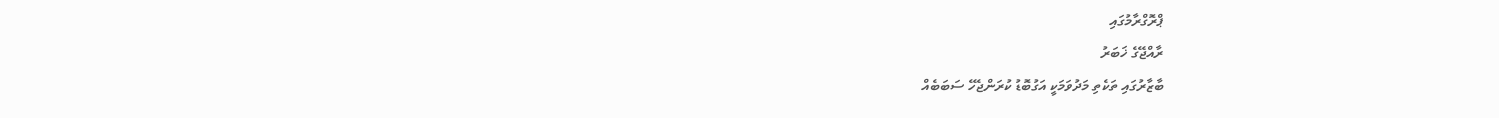ޕްރޮގްރާމުގައި
ރާއްޖޭގެ ޚަބަރު
ބާޒާރުގައި ތަކެތި މަދުވަމަކީ އަގުބޮޑު ކުރަންޖެހޭ ސަބަބެއް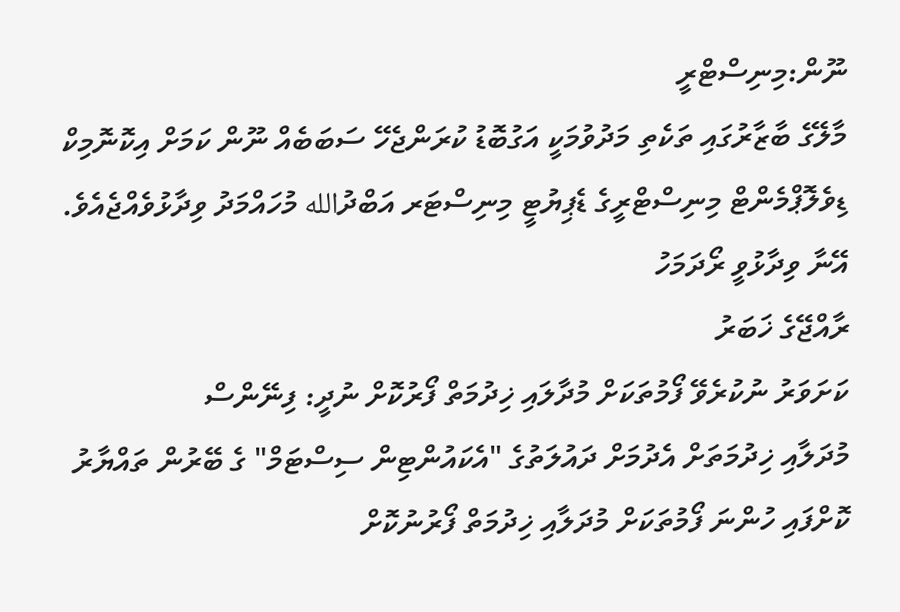ނޫން:މިނިސްޓްރީ
މާލޭގެ ބާޒާރުގައި ތަކެތި މަދުވުމަކީ އަގުބޮޑު ކުރަންޖެހޭ ސަބަބެއް ނޫން ކަމަށް އިކޮނޮމިކް ޑިވެލޮޕްމެންޓް މިނިސްޓްރީގެ ޑެޕިޔުޓީ މިނިސްޓަރ އަބްދުالله މުހައްމަދު ވިދާޅުވެއްޖެއެވެ. އޭނާ ވިދާޅުވީ ރޯދަމަހު
ރާއްޖޭގެ ޚަބަރު
ކަށަވަރު ނުކުރެވޭ ފޯމުތަކަށް މުދާލައި ޚިދުމަތް ފޯރުކޮށް ނުދީ: ފިނޭންސް
މުދަލާއި ޚިދުމަތަށް އެދުމަށް ދައުލަތުގެ "އެކައުންޓިން ސިސްޓަމް" ގެ ބޭރުން ތައްޔާރު ކޮށްފައި ހުންނަ ފޯމުތަކަށް މުދަލާއި ޚިދުމަތް ފޯރުނުކޮށް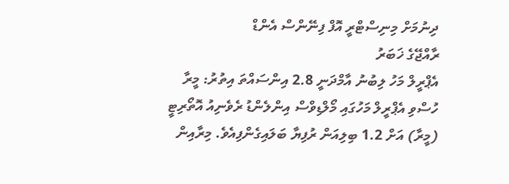ދިނުމަށް މިނިސްޓްރީ އޮފް ފިނޭންސް އެންޑް
ރާއްޖޭގެ ޚަބަރު
އެޕްރީލް މަހު ލިބުނު އާމްދަނީ 2.8 އިންސައްތަ އިތުރު: މީރާ
ހުސްވި އެޕްރީލް މަހުގައި މޯލްޑިވްސް އިންލެންޑު ރެވެނިއު އޮތޯރިޓީ (މީރާ) އަށް 1.2 ބިލިއަން ރުފިޔާ ބަލައިގެންފިއެވެ. މިރާއިން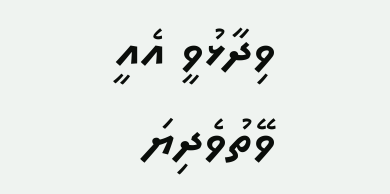ވިދާޅުވީ އެއީ ވޭތުވެދިޔަ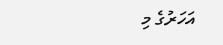އަހަރުގެ މި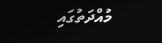މުއްދަތުގައި